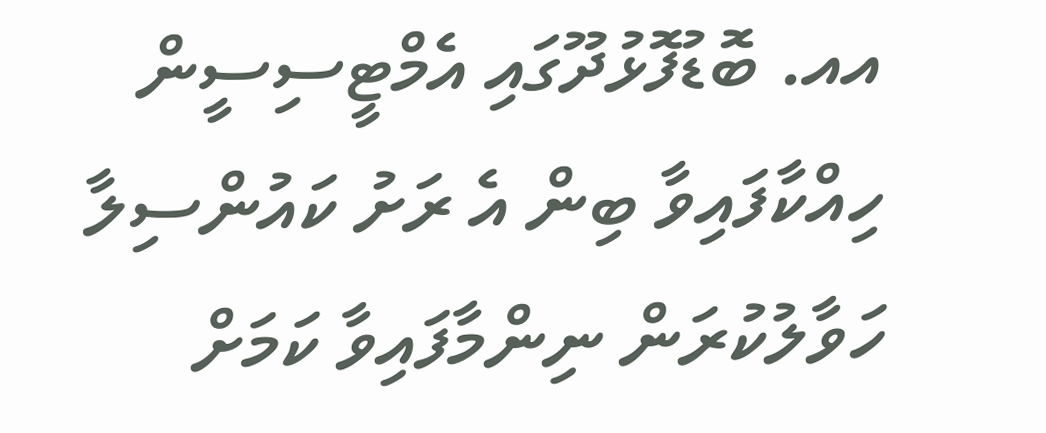އއ. ބޮޑުފޮޅުދޫގައި އެމްޓީސިސީން ހިއްކާފައިވާ ބިން އެ ރަށު ކައުންސިލާ ހަވާލުކުރަން ނިންމާފައިވާ ކަމަށް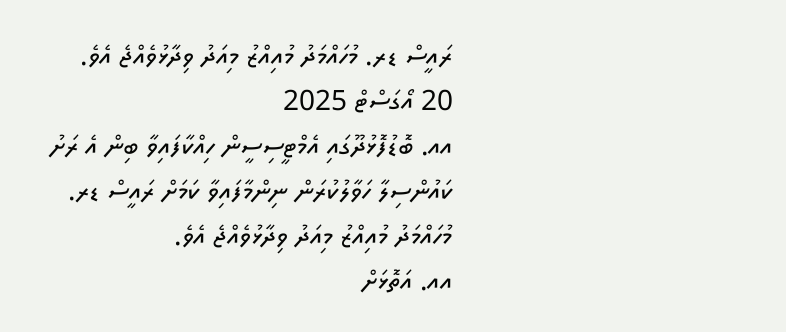ރައީސް ޑރ. މުހައްމަދު މުއިއްޒު މިއަދު ވިދާޅުވެއްޖެ އެވެ.
20 އޯގަސްޓް 2025
އއ. ބޮޑުފޮޅުދޫގައި އެމްޓީސިސީން ހިއްކާފައިވާ ބިން އެ ރަށު ކައުންސިލާ ހަވާލުކުރަން ނިންމާފައިވާ ކަމަށް ރައީސް ޑރ. މުހައްމަދު މުއިއްޒު މިއަދު ވިދާޅުވެއްޖެ އެވެ.
އއ. އަތޮޅަށް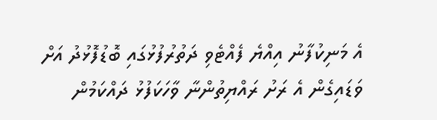އެ މަނިކުފާނު އިއްޔެ ފެއްޓެވި ދަތުރުފުޅުގައި ބޮޑުފޮޅުދު އަށް ވަޑައިގެން އެ ރަށު ރައްޔިތުންނާ ވާހަކަފުޅު ދައްކަމުން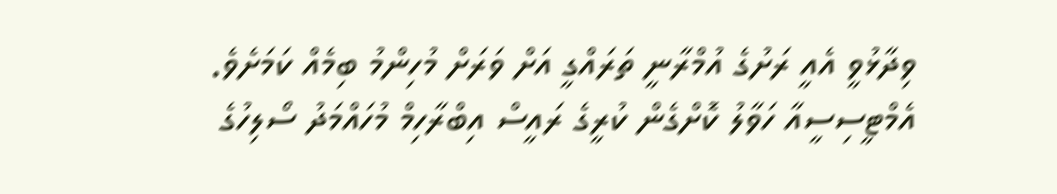ވިދާޅުވީ އެއީ ރަށުގެ އުމްރާނީ ތަރައްގީ އަށް ވަރަށް މުހިންމު ބިމެއް ކަމަށެވެ.
އެމްޓީސިސީއާ ހަވާލު ކޮށްގެން ކުރީގެ ރައީސް އިބްރާހިމް މުހައްމަދު ސޯލިހުގެ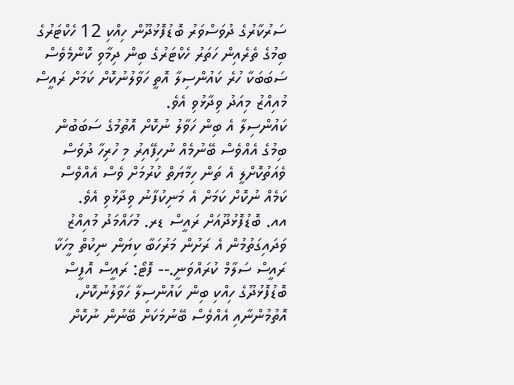ސަރުކާރުގެ ދުވަސްވަރު ބޮޑުފޮޅުދޫން ހިއްކި 12 ހެކްޓަރުގެ ބިމުގެ ތެރެއިން ހަތަރު ހެކްޓަރުގެ ބިން ދިމާވި ކޮންމެވެސް ސަބަބަކާ ހުރެ ކައުންސިލާ އޮތީ ހަވާލުނުކޮށް ކަމަށް ރައީސް މުއިއްޒު މިއަދު ވިދާޅުވި އެވެ.
ކައުންސިލާ އެ ބިން ހަވާލު ނުކޮށް އޮތުމުގެ ސަބަބުން ބިމުގެ އެއްވެސް ބޭނުމެއް ނުހިފޭއިރު މި ހުރިހާ ދުވަސް ވެއަތުކޮށްލީ އެ ތަން ހިމާޔަތް ކުރުމަށް ވެސް އެއްވެސް ކަމެއް ނުކޮށް ކަމަށް އެ މަނިކުފާނު ވިދާޅުވި އެވެ.
އއ. ބޮޑުފޮޅުދޫއަށް ރައީސް ޑރ. މުހައްމަދު މުއިއްޒު ވަދައިގަތުމުން އެ ރަށުން މަރުހަބާ ކިޔަން ނިކުތް މީހަކާ ރައީސް ސަލާމް ކުރައްވަނީ.-- ފޮޓޯ: ރައީސް އޮފީސް
ބޮޑުފޮޅުދޫގެ ހިއްކި ބިން ކައުންސިލާ ހަވާލުނުކޮށް، އޮތުމުންނާއި އެއްވެސް ބޭނުމަކަށް ބޭނުން ނުކޮށް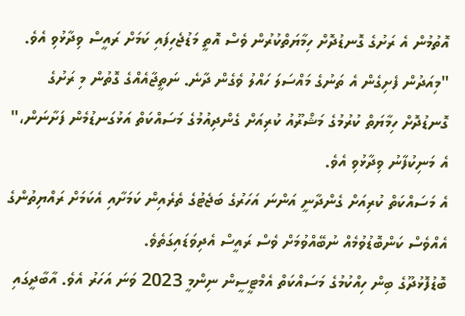އޮތުމުން އެ ރަށުގެ ގޮނޑުދޮށް ހިމާޔަތްކުރުން ވެސް އޮތީ މަޑުޖެހިފައި ކަމަށް ރައީސް ވިދާޅުވި އެވެ.
"މިއަދުން ފެށިގެން އެ ތަނުގެ މައްސަލަ ހައްލު ވެގެން ދާނެ. ނަތީޖާއެއްގެ ގޮތުން މި ރަށުގެ ގޮނޑުދޮށް ހިމާޔަތް ކުރުމުގެ މަޝްރޫއު ކުރިއަށް ގެންދިއުމުގެ މަސައްކަތް އަޅުގަނޑުމެން ފަށާނަން،" އެ މަނިކުފާނު ވިދާޅުވި އެވެ.
އެ މަސައްކަތް ކުރިއަށް ގެންދާނީ އަންނަ އަހަރުގެ ބަޖެޓުގެ ތެރެއިން ކަމަށާއި އެކަމަށް ރައްޔިތުންގެ އެއްވެސް ކަންބޮޑުވުމެއް ނުބޭއްވުމަށް ވެސް ރައީސް އެދިވަޑައިގަތެވެ.
ބޮޑުފޮޅުދޫގެ ބިން ހިއްކުމުގެ މަސައްކަތް އެމްޓީސީން ނިންމީ 2023 ވަނަ އަހަރު އެވެ. އާބާދީގައި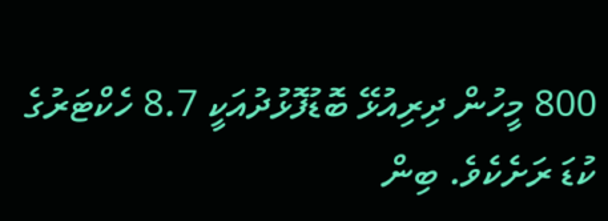800 މީހުން ދިރިއުޅޭ ބޮޑުފޮޅުދުއަކީ 8.7 ހެކްޓަރުގެ ކުޑަ ރަށެކެވެ. ބިން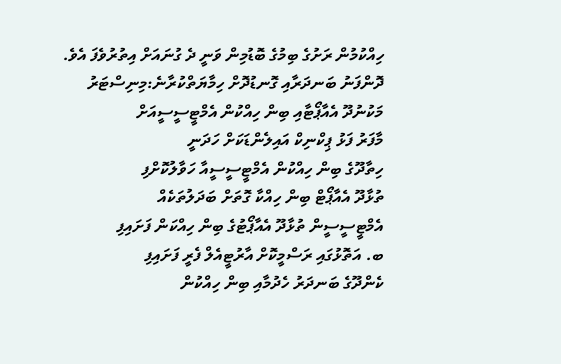ހިއްކުމުން ރަށުގެ ބިމުގެ ބޮޑުމިން ވަނީ ދެ ގުނައަށް އިތުރުވެފަ އެވެ.
ދޮންފަނު ބަނދަރާއި ގޮނޑުދޮށް ހިމާޔަތްކުރާނެ:މިނިސްޓަރު
މަކުނުދޫ އެއާޕޯޓާއި ބިން ހިއްކުން އެމްޓީސީސީއަށް
މާފަރު ފަޅު ޕިކްނިކް އައިލެންޑަކަށް ހަދަނީ
ހިތާދޫގެ ބިން ހިއްކުން އެމްޓީސީސީއާ ހަވާލުކޮށްފި
ތުޅާދޫ އެއާޕޯޓް ބިން ހިއްކާ ގޮތަށް ބަދަލުތަކެއް
އެމްޓީސީސީން ތުޅާދޫ އެއާޕޯޓުގެ ބިން ހިއްކަން ފަށައިފި
ބ. އަތޮޅުގައި ރަސްމީކޮށް އާރުޓީއެލް ފެރީ ފަށައިފި
ކެންދޫގެ ބަނދަރު ހެދުމާއި ބިން ހިއްކުން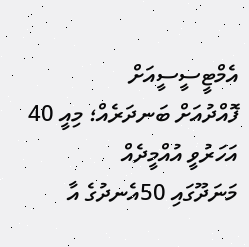އެމްޓީސީސީއަށް
ފޮއްދުއަށް ބަނދަރެއް؛ މިއީ 40 އަހަރުވީ އުއްމީދެއް
މަނަދޫގައި 50އެނދުގެ އާ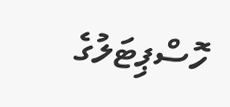ހޮސްޕިޓަލުގެ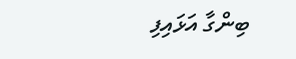ބިންގާ އަޅައިފި